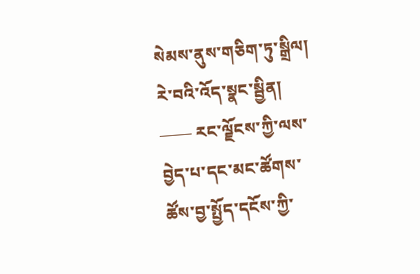སེམས་ནུས་གཅིག་ཏུ་སྒྲིལ། རེ་བའི་འོད་སྣང་སྦྱིན།
—— རང་ལྗོངས་ཀྱི་ལས་བྱེད་པ་དང་མང་ཚོགས་ཚོས་བྱ་སྤྱོད་དངོས་ཀྱི་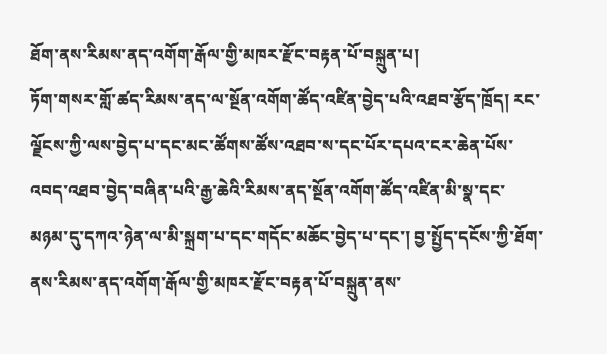ཐོག་ནས་རིམས་ནད་འགོག་རྒོལ་གྱི་མཁར་རྫོང་བརྟན་པོ་བསྐྲུན་པ།
ཏོག་གསར་གློ་ཚད་རིམས་ནད་ལ་སྔོན་འགོག་ཚོད་འཛིན་བྱེད་པའི་འཐབ་རྩོད་ཁྲོད། རང་ལྗོངས་ཀྱི་ལས་བྱེད་པ་དང་མང་ཚོགས་ཚོས་འཐབ་ས་དང་པོར་དཔའ་ངར་ཆེན་པོས་འབད་འཐབ་བྱེད་བཞིན་པའི་རྒྱ་ཆེའི་རིམས་ནད་སྔོན་འགོག་ཚོད་འཛིན་མི་སྣ་དང་མཉམ་དུ་དཀའ་ཉེན་ལ་མི་སྐྲག་པ་དང་གདོང་མཆོང་བྱེད་པ་དང་། བྱ་སྤྱོད་དངོས་ཀྱི་ཐོག་ནས་རིམས་ནད་འགོག་རྒོལ་གྱི་མཁར་རྫོང་བརྟན་པོ་བསྐྲུན་ནས་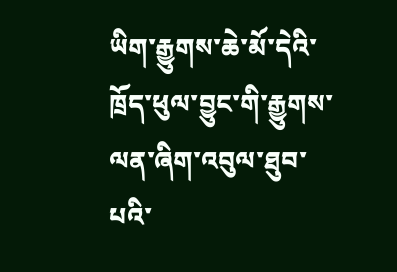ཡིག་རྒྱུགས་ཆེ་མོ་དེའི་ཁྲོད་ཕུལ་བྱུང་གི་རྒྱུགས་ལན་ཞིག་འབུལ་ཐུབ་པའི་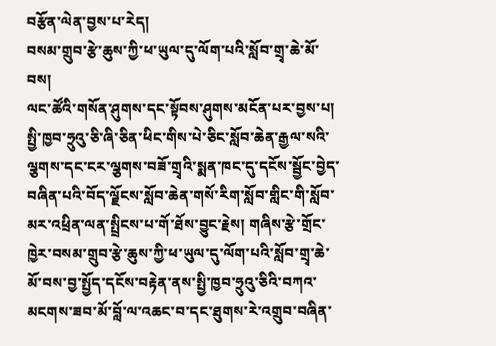བརྩོན་ལེན་བྱས་པ་རེད།
བསམ་གྲུབ་རྩེ་ཆུས་ཀྱི་ཕ་ཡུལ་དུ་ལོག་པའི་སློབ་གྲྭ་ཆེ་མོ་བས།
ལང་ཚོའི་གསོན་ཤུགས་དང་སྟོབས་ཤུགས་མངོན་པར་བྱས་པ།
སྤྱི་ཁྱབ་ཧྲུའུ་ཅི་ཞི་ཅིན་ཕིང་གིས་པེ་ཅིང་སློབ་ཆེན་རྒྱལ་སའི་ལྕགས་དང་ངར་ལྕགས་བཟོ་གྲྭའི་སྨན་ཁང་དུ་དངོས་སྦྱོང་བྱེད་བཞིན་པའི་བོད་ལྗོངས་སློབ་ཆེན་གསོ་རིག་སློབ་གླིང་གི་སློབ་མར་འཕྲིན་ལན་སྤྲིངས་པ་གོ་ཐོས་བྱུང་རྗེས། གཞིས་རྩེ་གྲོང་ཁྱེར་བསམ་གྲུབ་རྩེ་ཆུས་ཀྱི་ཕ་ཡུལ་དུ་ལོག་པའི་སློབ་གྲྭ་ཆེ་མོ་བས་བྱ་སྤྱོད་དངོས་བརྟེན་ནས་སྤྱི་ཁྱབ་ཧྲུའུ་ཅིའི་བཀའ་མངགས་ཟབ་མོ་བློ་ལ་འཆང་བ་དང་ཐུགས་རེ་འགྲུབ་བཞིན་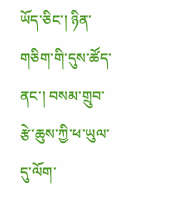ཡོད་ཅིང་། ཉིན་གཅིག་གི་དུས་ཚོད་ནང་། བསམ་གྲུབ་རྩེ་ཆུས་ཀྱི་ཕ་ཡུལ་དུ་ལོག་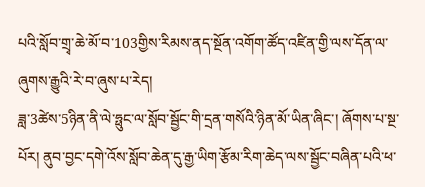པའི་སློབ་གྲྭ་ཆེ་མོ་བ་103གྱིས་རིམས་ནད་སྔོན་འགོག་ཚོད་འཛིན་གྱི་ལས་དོན་ལ་ཞུགས་རྒྱུའི་རེ་བ་ཞུས་པ་རེད།
ཟླ་3ཚེས་5ཉིན་ནི་ལེ་ཧྥུང་ལ་སློབ་སྦྱོང་གི་དྲན་གསོའི་ཉིན་མོ་ཡིན་ཞིང་། ཞོགས་པ་སྔ་པོར། ནུབ་བྱང་དགེ་འོས་སློབ་ཆེན་དུ་རྒྱ་ཡིག་རྩོམ་རིག་ཆེད་ལས་སྦྱོང་བཞིན་པའི་ཕ་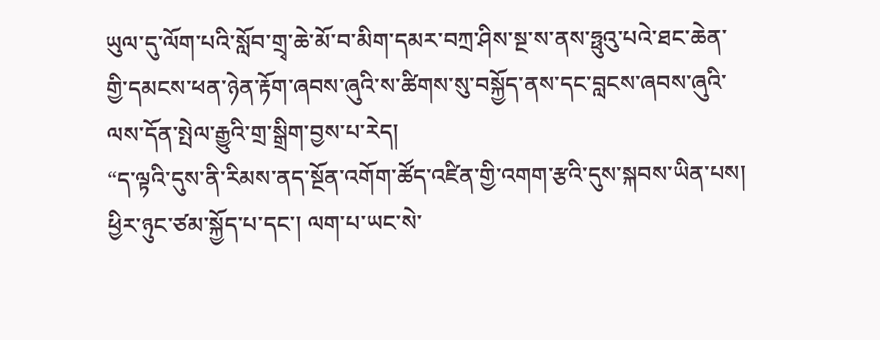ཡུལ་དུ་ལོག་པའི་སློབ་གྲྭ་ཆེ་མོ་བ་མིག་དམར་བཀྲ་ཤིས་སྔ་ས་ནས་ཧྥུའུ་པའེ་ཐང་ཆེན་གྱི་དམངས་ཕན་ཉེན་རྟོག་ཞབས་ཞུའི་ས་ཚིགས་སུ་བསྐྱོད་ནས་དང་བླངས་ཞབས་ཞུའི་ལས་དོན་སྤེལ་རྒྱུའི་གྲ་སྒྲིག་བྱས་པ་རེད།
“ད་ལྟའི་དུས་ནི་རིམས་ནད་སྔོན་འགོག་ཚོད་འཛིན་གྱི་འགག་རྩའི་དུས་སྐབས་ཡིན་པས། ཕྱིར་ཉུང་ཙམ་སྐྱོད་པ་དང་། ལག་པ་ཡང་སེ་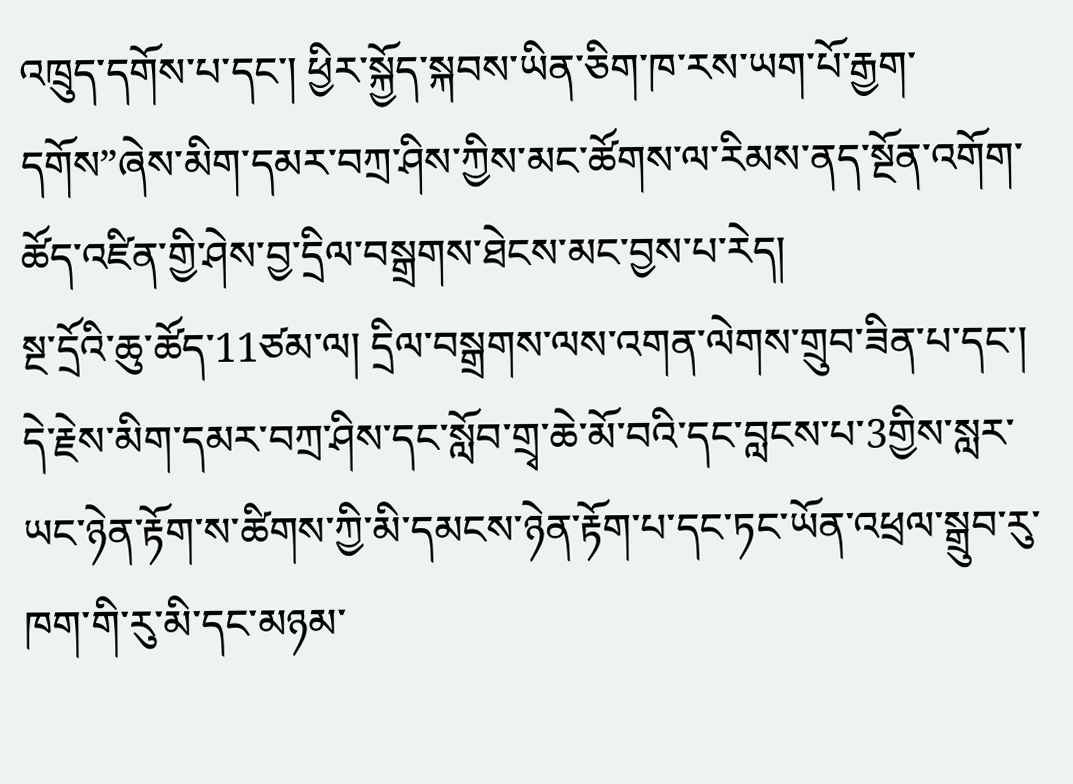འཁྲུད་དགོས་པ་དང་། ཕྱིར་སྐྱོད་སྐབས་ཡིན་ཅིག་ཁ་རས་ཡག་པོ་རྒྱག་དགོས”ཞེས་མིག་དམར་བཀྲ་ཤིས་ཀྱིས་མང་ཚོགས་ལ་རིམས་ནད་སྔོན་འགོག་ཚོད་འཛིན་གྱི་ཤེས་བྱ་དྲིལ་བསྒྲགས་ཐེངས་མང་བྱས་པ་རེད།
སྔ་དྲོའི་ཆུ་ཚོད་11ཙམ་ལ། དྲིལ་བསྒྲགས་ལས་འགན་ལེགས་གྲུབ་ཟིན་པ་དང་། དེ་རྗེས་མིག་དམར་བཀྲ་ཤིས་དང་སློབ་གྲྭ་ཆེ་མོ་བའི་དང་བླངས་པ་3གྱིས་སླར་ཡང་ཉེན་རྟོག་ས་ཚིགས་ཀྱི་མི་དམངས་ཉེན་རྟོག་པ་དང་ཏང་ཡོན་འཕྲལ་སྒྲུབ་རུ་ཁག་གི་རུ་མི་དང་མཉམ་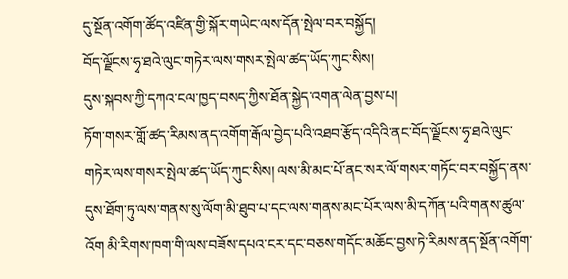དུ་སྔོན་འགོག་ཚོད་འཛིན་གྱི་སྐོར་གཡེང་ལས་དོན་སྤེལ་བར་བསྐྱོད།
བོད་ལྗོངས་ཧྭ་ཐའེ་ལུང་གཏེར་ལས་གསར་སྤེལ་ཚད་ཡོད་ཀུང་སིས།
དུས་སྐབས་ཀྱི་དཀའ་ངལ་ཁྱད་བསད་ཀྱིས་ཐོན་སྐྱེད་འགན་ལེན་བྱས་པ།
ཏོག་གསར་གློ་ཚད་རིམས་ནད་འགོག་རྒོལ་བྱེད་པའི་འཐབ་རྩོད་འདིའི་ནང་བོད་ལྗོངས་ཧྭ་ཐའེ་ལུང་གཏེར་ལས་གསར་སྤེལ་ཚད་ཡོད་ཀུང་སིས། ལས་མི་མང་པོ་ནང་སར་ལོ་གསར་གཏོང་བར་བསྐྱོད་ནས་དུས་ཐོག་ཏུ་ལས་གནས་སུ་ལོག་མི་ཐུབ་པ་དང་ལས་གནས་མང་པོར་ལས་མི་དཀོན་པའི་གནས་ཚུལ་འོག མི་རིགས་ཁག་གི་ལས་བཟོས་དཔའ་ངར་དང་བཅས་གདོང་མཆོང་བྱས་ཏེ་རིམས་ནད་སྔོན་འགོག་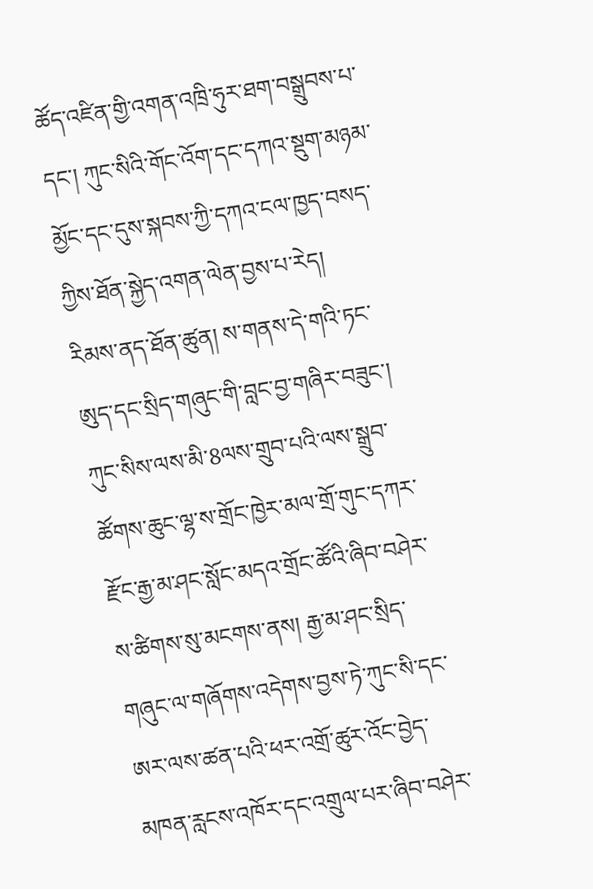ཚོད་འཛིན་གྱི་འགན་འཁྲི་ཧུར་ཐག་བསྒྲུབས་པ་དང་། ཀུང་སིའི་གོང་འོག་དང་དཀའ་སྡུག་མཉམ་མྱོང་དང་དུས་སྐབས་ཀྱི་དཀའ་ངལ་ཁྱད་བསད་ཀྱིས་ཐོན་སྐྱེད་འགན་ལེན་བྱས་པ་རེད།
རིམས་ནད་ཐོན་ཚུན། ས་གནས་དེ་གའི་ཏང་ཨུད་དང་སྲིད་གཞུང་གི་བླང་བྱ་གཞིར་བཟུང་། ཀུང་སིས་ལས་མི་8ལས་གྲུབ་པའི་ལས་སྒྲུབ་ཚོགས་ཆུང་ལྷ་ས་གྲོང་ཁྱེར་མལ་གྲོ་གུང་དཀར་རྫོང་རྒྱ་མ་ཤང་སློང་མདའ་གྲོང་ཚོའི་ཞིབ་བཤེར་ས་ཚིགས་སུ་མངགས་ནས། རྒྱ་མ་ཤང་སྲིད་གཞུང་ལ་གཞོགས་འདེགས་བྱས་ཏེ་ཀུང་སི་དང་ཨར་ལས་ཚན་པའི་ཕར་འགྲོ་ཚུར་འོང་བྱེད་མཁན་རླངས་འཁོར་དང་འགྲུལ་པར་ཞིབ་བཤེར་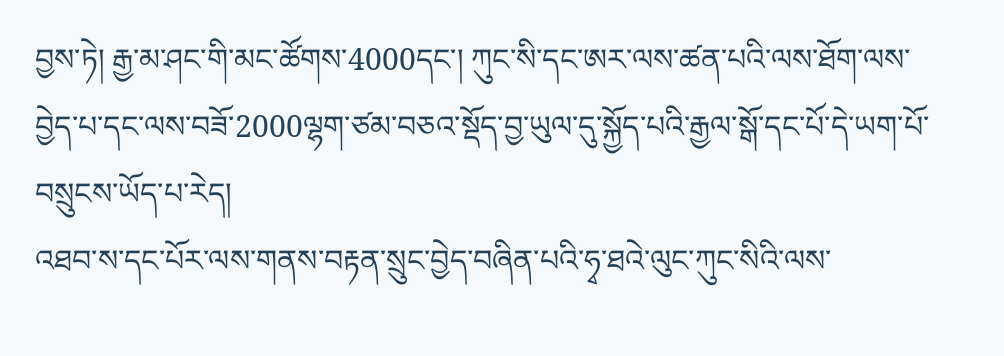བྱས་ཏེ། རྒྱ་མ་ཤང་གི་མང་ཚོགས་4000དང་། ཀུང་སི་དང་ཨར་ལས་ཚན་པའི་ལས་ཐོག་ལས་བྱེད་པ་དང་ལས་བཟོ་2000ལྷག་ཙམ་བཅའ་སྡོད་བྱ་ཡུལ་དུ་སྐྱོད་པའི་རྒྱལ་སྒོ་དང་པོ་དེ་ཡག་པོ་བསྲུངས་ཡོད་པ་རེད།
འཐབ་ས་དང་པོར་ལས་གནས་བརྟན་སྲུང་བྱེད་བཞིན་པའི་ཧྭ་ཐའེ་ལུང་ཀུང་སིའི་ལས་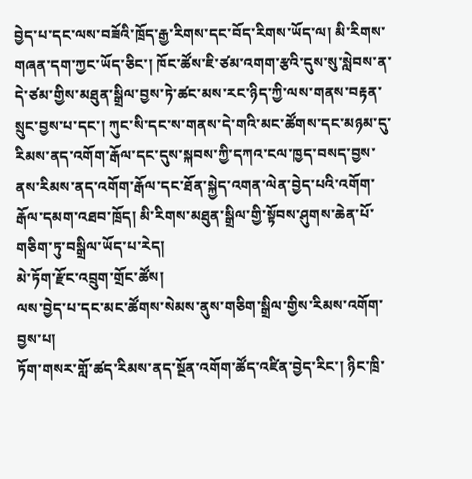བྱེད་པ་དང་ལས་བཟོའི་ཁྲོད་རྒྱ་རིགས་དང་བོད་རིགས་ཡོད་ལ། མི་རིགས་གཞན་དག་ཀྱང་ཡོད་ཅིང་། ཁོང་ཚོས་ཇི་ཙམ་འགག་རྩའི་དུས་སུ་སླེབས་ན་དེ་ཙམ་གྱིས་མཐུན་སྒྲིལ་བྱས་ཏེ་ཚང་མས་རང་ཉིད་ཀྱི་ལས་གནས་བརྟན་སྲུང་བྱས་པ་དང་། ཀུང་སི་དང་ས་གནས་དེ་གའི་མང་ཚོགས་དང་མཉམ་དུ་རིམས་ནད་འགོག་རྒོལ་དང་དུས་སྐབས་ཀྱི་དཀའ་ངལ་ཁྱད་བསད་བྱས་ནས་རིམས་ནད་འགོག་རྒོལ་དང་ཐོན་སྐྱེད་འགན་ལེན་བྱེད་པའི་འགོག་རྒོལ་དམག་འཐབ་ཁྲོད། མི་རིགས་མཐུན་སྒྲིལ་གྱི་སྟོབས་ཤུགས་ཆེན་པོ་གཅིག་ཏུ་བསྒྲིལ་ཡོད་པ་རེད།
མེ་ཏོག་རྫོང་འབྲུག་གྲོང་ཚོས།
ལས་བྱེད་པ་དང་མང་ཚོགས་སེམས་ནུས་གཅིག་སྒྲིལ་གྱིས་རིམས་འགོག་བྱས་པ།
ཏོག་གསར་གློ་ཚད་རིམས་ནད་སྔོན་འགོག་ཚོད་འཛིན་བྱེད་རིང་། ཉིང་ཁྲི་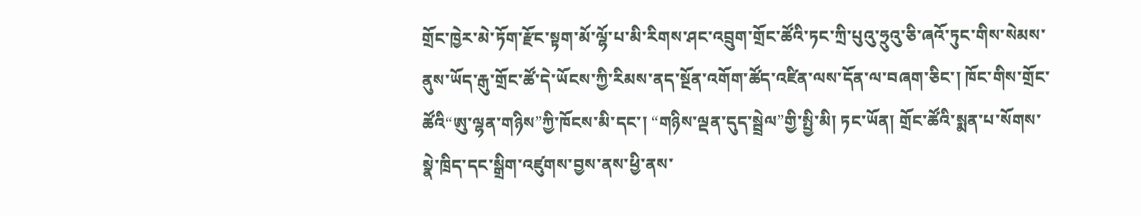གྲོང་ཁྱེར་མེ་ཏོག་རྫོང་སྟག་མོ་ལྷོ་པ་མི་རིགས་ཤང་འབྲུག་གྲོང་ཚོའི་ཏང་ཀྲི་པུའུ་ཧྲུའུ་ཅི་ཞའོ་ཏུང་གིས་སེམས་ནུས་ཡོད་རྒུ་གྲོང་ཚོ་དེ་ཡོངས་ཀྱི་རིམས་ནད་སྔོན་འགོག་ཚོད་འཛིན་ལས་དོན་ལ་བཞག་ཅིང་། ཁོང་གིས་གྲོང་ཚོའི“ཨུ་ལྷན་གཉིས”ཀྱི་ཁོངས་མི་དང་། “གཉིས་ལྡན་དུད་སྦྲེལ”གྱི་སྤྱི་མི། ཏང་ཡོན། གྲོང་ཚོའི་སྨན་པ་སོགས་སྣེ་ཁྲིད་དང་སྒྲིག་འཛུགས་བྱས་ནས་ཕྱི་ནས་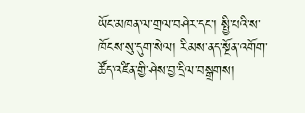ཡོང་མཁན་ལ་གྲལ་བཤེར་དང་། སྤྱི་པའི་ས་ཁོངས་སུ་དུག་སེལ། རིམས་ནད་སྔོན་འགོག་ཚོད་འཛིན་གྱི་ཤེས་བྱ་དྲིལ་བསྒྲགས།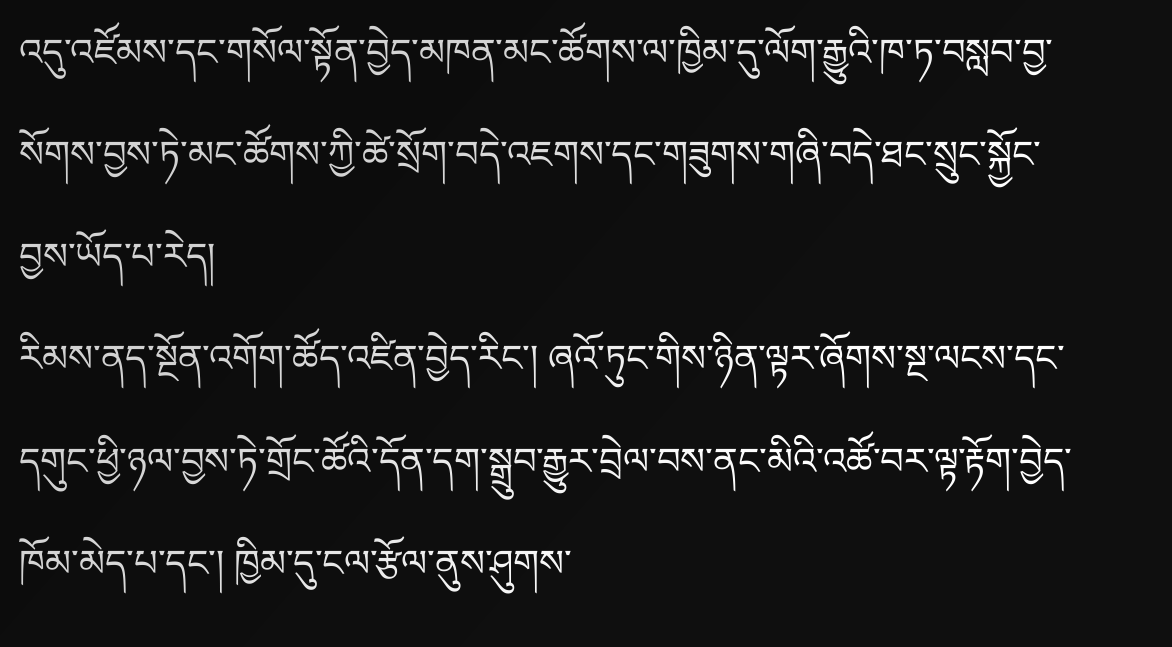འདུ་འཛོམས་དང་གསོལ་སྟོན་བྱེད་མཁན་མང་ཚོགས་ལ་ཁྱིམ་དུ་ལོག་རྒྱུའི་ཁ་ཏ་བསླབ་བྱ་སོགས་བྱས་ཏེ་མང་ཚོགས་ཀྱི་ཚེ་སྲོག་བདེ་འཇགས་དང་གཟུགས་གཞི་བདེ་ཐང་སྲུང་སྐྱོང་བྱས་ཡོད་པ་རེད།
རིམས་ནད་སྔོན་འགོག་ཚོད་འཛིན་བྱེད་རིང་། ཞའོ་ཏུང་གིས་ཉིན་ལྟར་ཞོགས་སྔ་ལངས་དང་དགུང་ཕྱི་ཉལ་བྱས་ཏེ་གྲོང་ཚོའི་དོན་དག་སྒྲུབ་རྒྱུར་བྲེལ་བས་ནང་མིའི་འཚོ་བར་ལྟ་རྟོག་བྱེད་ཁོམ་མེད་པ་དང་། ཁྱིམ་དུ་ངལ་རྩོལ་ནུས་ཤུགས་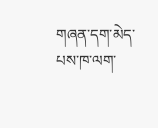གཞན་དག་མེད་པས་ཁ་ལག་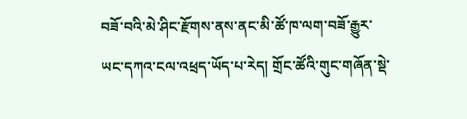བཟོ་བའི་མེ་ཤིང་རྫོགས་ནས་ནང་མི་ཚོ་ཁ་ལག་བཟོ་རྒྱུར་ཡང་དཀའ་ངལ་འཕྲད་ཡོད་པ་རེད། གྲོང་ཚོའི་གུང་གཞོན་སྡེ་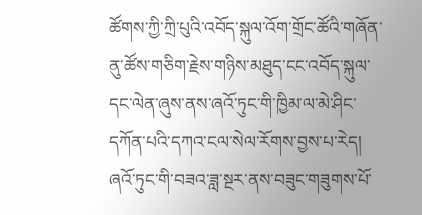ཚོགས་ཀྱི་ཀྲི་པུའི་འབོད་སྐུལ་འོག་གྲོང་ཚོའི་གཞོན་ནུ་ཚོས་གཅིག་རྗེས་གཉིས་མཐུད་ངང་འབོད་སྐུལ་དང་ལེན་ཞུས་ནས་ཞའོ་ཏུང་གི་ཁྱིམ་ལ་མེ་ཤིང་དཀོན་པའི་དཀའ་ངལ་སེལ་རོགས་བྱས་པ་རེད།
ཞའོ་ཏུང་གི་བཟའ་ཟླ་སྔར་ནས་བཟུང་གཟུགས་པོ་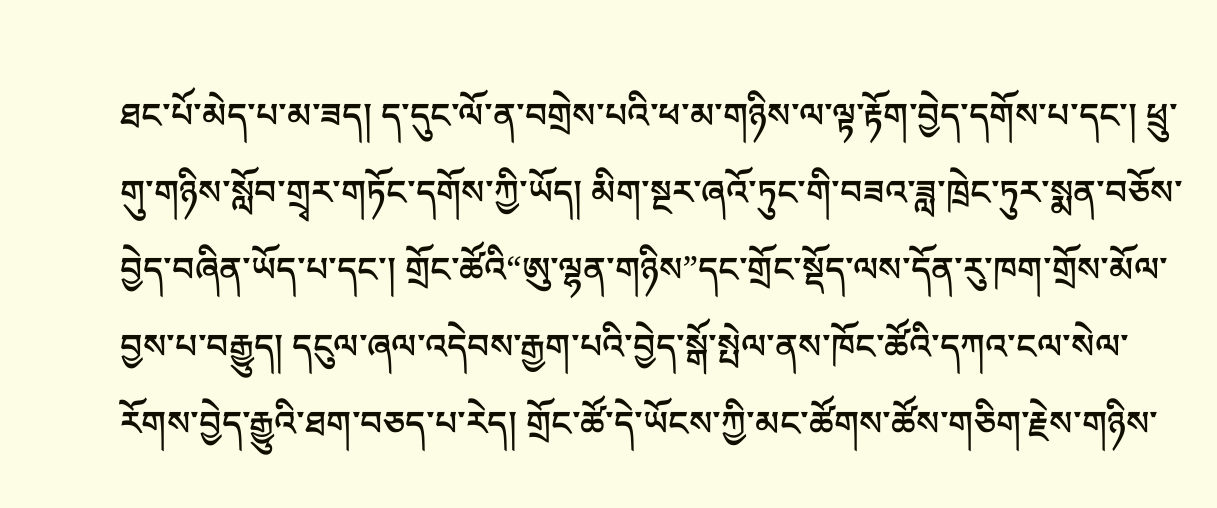ཐང་པོ་མེད་པ་མ་ཟད། ད་དུང་ལོ་ན་བགྲེས་པའི་ཕ་མ་གཉིས་ལ་ལྟ་རྟོག་བྱེད་དགོས་པ་དང་། ཕྲུ་གུ་གཉིས་སློབ་གྲྭར་གཏོང་དགོས་ཀྱི་ཡོད། མིག་སྔར་ཞའོ་ཏུང་གི་བཟའ་ཟླ་ཁྲེང་ཏུར་སྨན་བཅོས་བྱེད་བཞིན་ཡོད་པ་དང་། གྲོང་ཚོའི“ཨུ་ལྷན་གཉིས”དང་གྲོང་སྡོད་ལས་དོན་རུ་ཁག་གྲོས་མོལ་བྱས་པ་བརྒྱུད། དངུལ་ཞལ་འདེབས་རྒྱག་པའི་བྱེད་སྒོ་སྤེལ་ནས་ཁོང་ཚོའི་དཀའ་ངལ་སེལ་རོགས་བྱེད་རྒྱུའི་ཐག་བཅད་པ་རེད། གྲོང་ཚོ་དེ་ཡོངས་ཀྱི་མང་ཚོགས་ཚོས་གཅིག་རྗེས་གཉིས་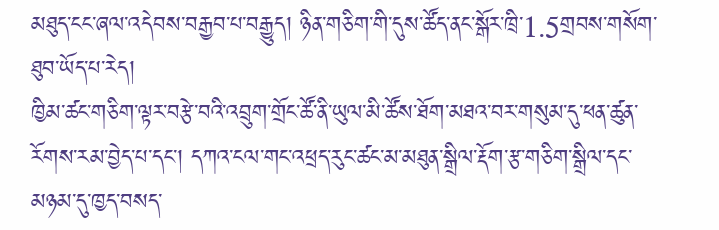མཐུད་ངང་ཞལ་འདེབས་བརྒྱབ་པ་བརྒྱུད། ཉིན་གཅིག་གི་དུས་ཚོད་ནང་སྒོར་ཁྲི་1.5གྲབས་གསོག་ཐུབ་ཡོད་པ་རེད།
ཁྱིམ་ཚང་གཅིག་ལྟར་བརྩེ་བའི་འབྲུག་གྲོང་ཚོ་ནི་ཡུལ་མི་ཚོས་ཐོག་མཐའ་བར་གསུམ་དུ་ཕན་ཚུན་རོགས་རམ་བྱེད་པ་དང་། དཀའ་ངལ་གང་འཕྲད་རུང་ཚང་མ་མཐུན་སྒྲིལ་རྡོག་རྩ་གཅིག་སྒྲིལ་དང་མཉམ་དུ་ཁྱད་བསད་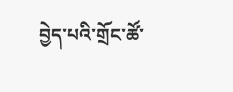བྱེད་པའི་གྲོང་ཚོ་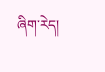ཞིག་རེད།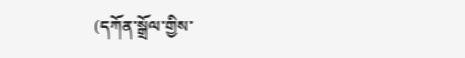(དཀོན་སྒྲོལ་གྱིས་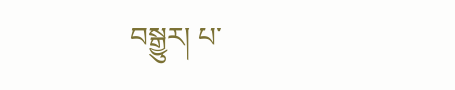བསྒྱུར། པ་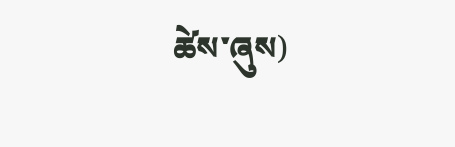ཚེས་ཞུས)